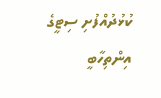ކުޅުދުއްފުށި ސިޓީގެ އިންތިހާބީ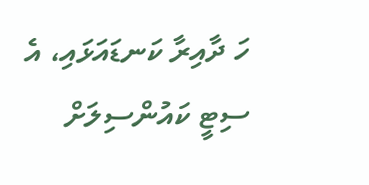ހަ ދާއިރާ ކަނޑައަޅައި، އެ ސިޓީ ކައުންސިލަށް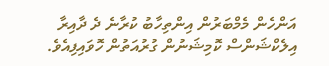އަންހެން މެމްބަރުން އިންތިހާބު ކުރާނެ ދެ ދާއިރާ އިލެކްޝަންސް ކޮމިޝަނުން ގުރުއަތުން ހޮވައިފިއެވެ.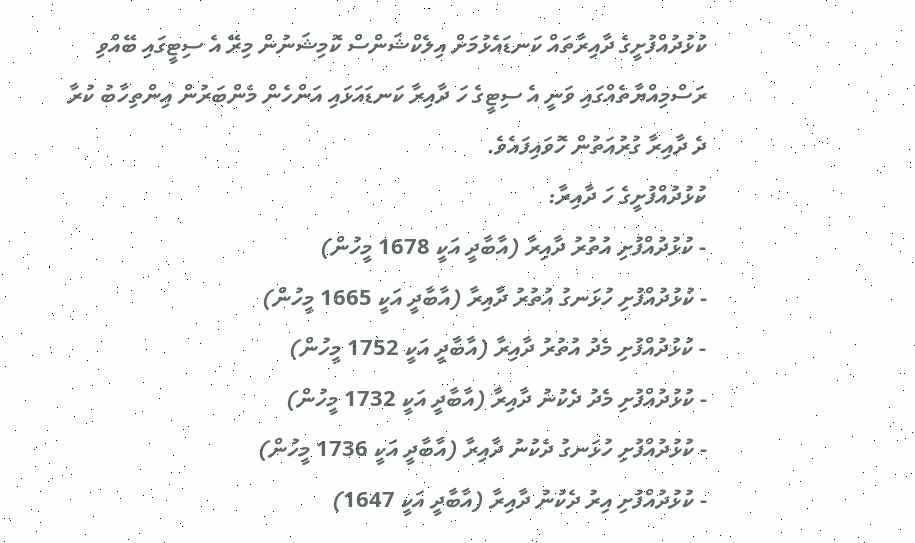ކުޅުދުއްފުށީގެ ދާއިރާތައް ކަނޑައެޅުމަށް އިލެކްޝަންސް ކޮމިޝަނުން މިރޭ އެ ސިޓީގައި ބޭއްވި ރަސްމިއްޔާތެއްގައި ވަނީ އެ ސިޓީގެ ހަ ދާއިރާ ކަނޑައަޅައި އަންހެން މެންބަރުން އިންތިހާބު ކުރާ ދެ ދާއިރާ ގުރުއަތުން ހޮވައިފައެވެ.
ކުޅުދުއްފުށީގެ ހަ ދާއިރާ:
- ކުޅުދުއްފުށި އުތުރު ދާއިރާ (އާބާދީ އަކީ 1678 މީހުން)
- ކުޅުދުއްފުށި ހުޅަނގު އުތުރު ދާއިރާ (އާބާދީ އަކީ 1665 މީހުން)
- ކުޅުދުއްފުށި މެދު އުތުރު ދާއިރާ (އާބާދީ އަކީ 1752 މީހުން)
- ކުޅުދުއްފުށި މެދު ދެކުނު ދާއިރާ (އާބާދީ އަކީ 1732 މީހުން)
- ކުޅުދުއްފުށި ހުޅަނގު ދެކުނު ދާއިރާ (އާބާދީ އަކީ 1736 މީހުން)
- ކުޅުދުއްފުށި އިރު ދެކުނު ދާއިރާ (އާބާދީ އަކީ 1647)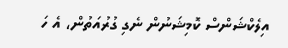އިލެކްޝަންސް ކޮމިޝަނުން ނެގި ގުރުއަތުން، އެ ހަ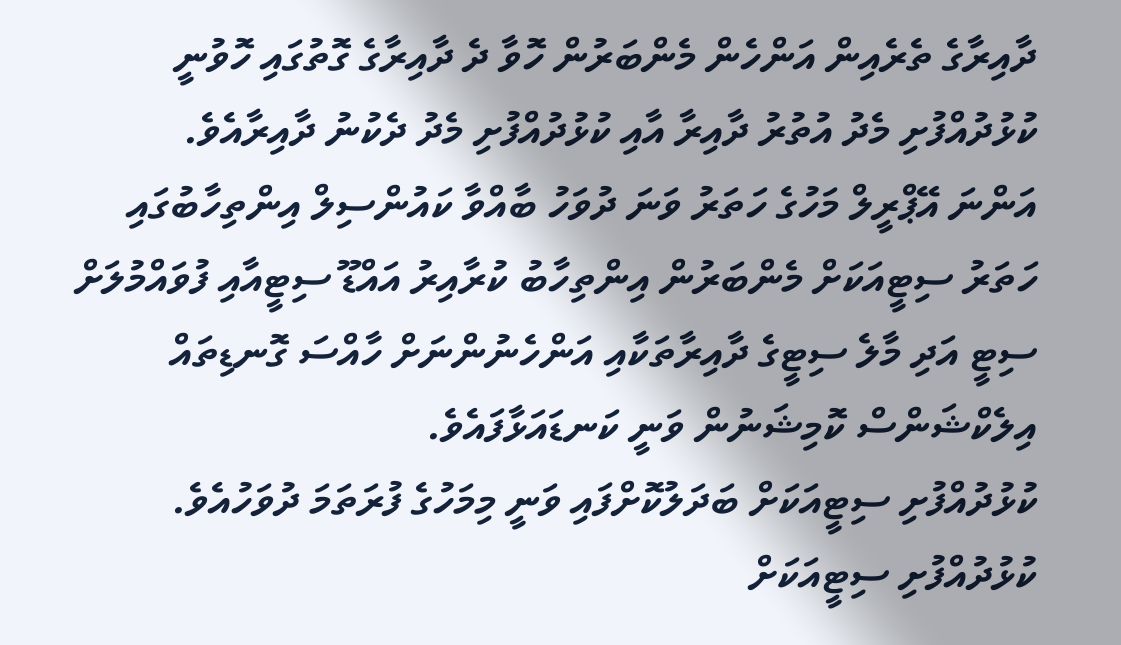ދާއިރާގެ ތެރެއިން އަންހެން މެންބަރުން ހޮވާ ދެ ދާއިރާގެ ގޮތުގައި ހޮވުނީ ކުޅުދުއްފުށި މެދު އުތުރު ދާއިރާ އާއި ކުޅުދުއްފުށި މެދު ދެކުނު ދާއިރާއެވެ.
އަންނަ އޭޕްރީލް މަހުގެ ހަތަރު ވަނަ ދުވަހު ބާއްވާ ކައުންސިލް އިންތިހާބުގައި ހަތަރު ސިޓީއަކަށް މެންބަރުން އިންތިހާބު ކުރާއިރު އައްޑޫ ސިޓީއާއި ފުވައްމުލަށް ސިޓީ އަދި މާލެ ސިޓީގެ ދާއިރާތަކާއި އަންހެނުންނަށް ހާއްސަ ގޮނޑިތައް އިލެކްޝަންސް ކޮމިޝަނުން ވަނީ ކަނޑައަޅާފައެވެ.
ކުޅުދުއްފުށި ސިޓީއަކަށް ބަދަލުކޮށްފައި ވަނީ މިމަހުގެ ފުރަތަމަ ދުވަހުއެވެ. ކުޅުދުއްފުށި ސިޓީއަކަށް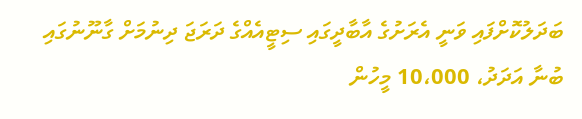ބަދަލުކޮށްފައި ވަނީ އެރަށުގެ އާބާދީގައި ސިޓީއެއްގެ ދަރަޖަ ދިނުމަށް ގާނޫނުގައި ބުނާ އަދަދު، 10،000 މީހުން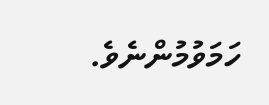ހަމަވުމުންނެވެ.